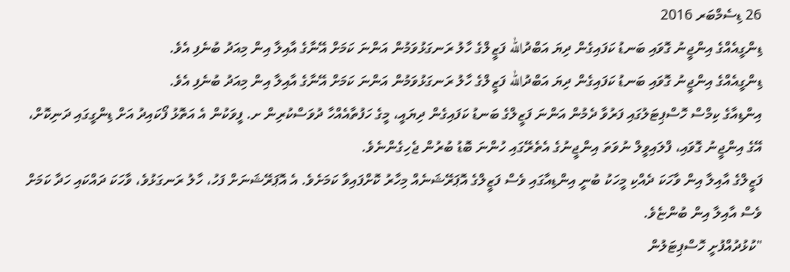26 ޑިސެމްބަރ 2016
ޑިންގީއެއްގެ އިންޖީނު ގޮވައި ބަނޑު ކަފައިގެން ދިޔަ އަބްދުالله ފަޒީލްގެ ހާލު ރަނގަޅުވަމުން އަންނަ ކަމަށް އޭނާގެ އާއިލާ އިން މިއަދު ބުނެފި އެވެ.
ޑިންގީއެއްގެ އިންޖީނު ގޮވައި ބަނޑު ކަފައިގެން ދިޔަ އަބްދުالله ފަޒީލްގެ ހާލު ރަނގަޅުވަމުން އަންނަ ކަމަށް އޭނާގެ އާއިލާ އިން މިއަދު ބުނެފި އެވެ.
އިންޑިއާގެ ކިމްސް ހޮސްޕިޓަލުގައި ފަރުވާ ދެމުން އަންނަ ފަޒީލްގެ ބަނޑު ކަފައިގެން ދިޔައީ، މީގެ ހަފުތާއެއްހާ ދުވަސްކުރިން ށ. ފީވަކުން އެ އަތޮޅު ފޯކައިދު އަށް ޑިންގީގައި ދަނިކޮށް، އޭގެ އިންޖީނު ގޮވައި، ފްލައިވީލް ނުވަތަ އިންޖީނުގެ އެތެރޭގައި ހުންނަ ބޮޑު ބުރުން ޖެހިގެންނެވެ.
ފަޒީލްގެ އާއިލާ އިން ވާހަކަ ދެއްކި މީހަކު ބުނީ އިންޑިއާގައި ވެސް ފަޒީލްގެ އޮޕަރޭޝަނެއް މިހާރު ކޮށްފައިވާ ކަމަށެވެ. އެ އޮޕަރޭޝަނަށް ފަހު، ހާލު ރަނގަޅުވެ، ވާހަކަ ދައްކައި ހަދާ ކަމަށް ވެސް އާއިލާ އިން ބުންޏެވެ.
"ކުޅުދުއްފުށީ ހޮސްޕިޓަލުން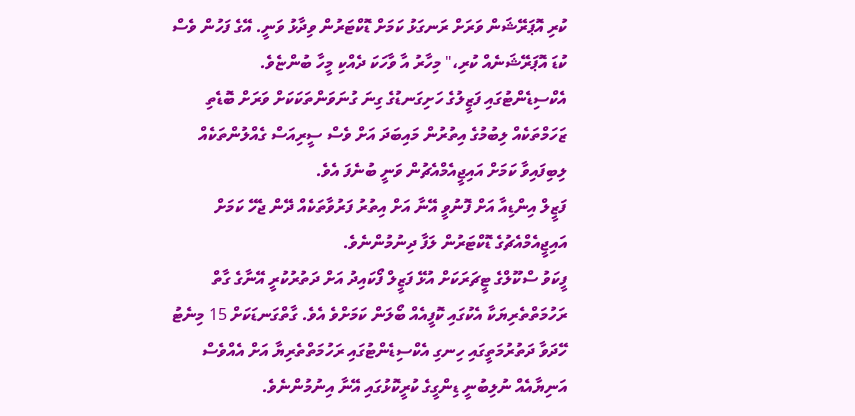ކުރި އޮޕަރޭޝަން ވަރަށް ރަނގަޅު ކަމަށް ޑޮކްޓަރުން ވިދާޅު ވަނީ. އޭގެ ފަހުން ވެސް ކުޑަ އޮޕަރޭޝަނެއް ކުރި،" މިހާރު އާ ވާހަކަ ދެއްކި މީހާ ބުންޏެވެ.
އެކްސިޑެންޓުގައި ފަޒީލުގެ ހަށިގަނޑުގެ ގިނަ ގުނަވަންތަކަކަށް ވަރަށް ބޮޑެތި ޒަހަމްތަކެއް ލިބުމުގެ އިތުރުން މައިބަދަ އަށް ވެސް ސީރިއަސް ގެއްލުންތަކެއް ލިބިފައިވާ ކަމަށް އައިޖީއެމްއެޗުން ވަނީ ބުނެފަ އެވެ.
ފަޒީލް އިންޑިއާ އަށް ފޮނުވީ އޭނާ އަށް އިތުރު ފަރުވާތަކެއް ދޭން ޖެހޭ ކަމަށް އައިޖީއެމްއެޗުގެ ޑޮކްޓަރުން ލަފާ ދިނުމުންނެވެ.
ފީކަވު ސްކޫލްގެ ޓީޗަރަކަށް އުޅޭ ފަޒީލް ފޯކައިދު އަށް ދަތުރުކުރީ އޭނާގެ ގާތް ރަހުމަތްތެރިޔަކާ އެކުގައި ކޮފީއެއް ބޯލަން ކަމަށްވެ އެވެ. ގާތްގަނޑަކަށް 15 މިނެޓު ހޭދަވާ ދަތުރުމަތީގައި ހިނގި އެކްސިޑެންޓުގައި ރަހުމަތްތެރިޔާ އަށް އެއްވެސް އަނިޔާއެއް ނުލިބުނީ ޑިންގީގެ ކުރީކޮޅުގައި އޭނާ އިނުމުންނެވެ.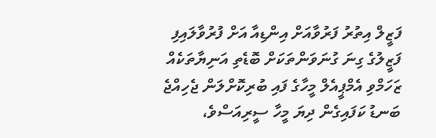ފަޒީލް އިތުރު ފަރުވާއަށް އިންޑިއާ އަށް ފުރުވާލައިފި
ފަޒީލުގެ ގިނަ ގުނަވަންތަކަށް ބޮޑެތި އަނިޔާތަކެއް
ޒަހަމްވި އެމްޕީއެލް މީހާގެ ފައި ބުރިކޮށްލަން ޖެހިއްޖެ
ބަނޑު ކަފައިގެން ދިޔަ މީހާ ސީރިއަސްވެ،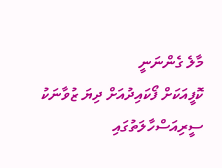މާލެ ގެންނަނީ
ކޮފީއަކަށް ފޯކައިދުއަށް ދިޔަ ޒުވާނަކު ސީރިއަސްހާލަތުގައި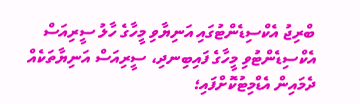ބްރިޖު އެކްސިޑެންޓުގައި އަނިޔާވި މީހާގެ ހާލު ސީރިއަސް
އެކްސިޑެންޓުވި މީހާގެ ފައިބިނދި، ސީރިއަސް އަނިޔާތަކެއް
ދެމައިން އެޑްމިޓުކޮށްފައި؛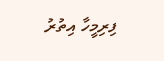ފިރިމީހާ އިތުރު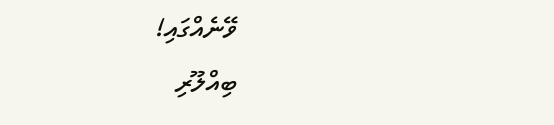ވޭނެއްގައި!
ބިއްލޫރި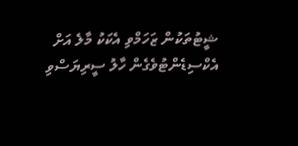ޝީޓުތަކުން ޒަހަމްވި އެކަކު މާލެ އަށް
އެކްސިޑެންޓުވެގެން ހާލު ސީރިޔަސްވި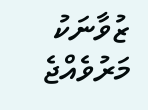ޒުވާނަކު މަރުވެއްޖެ